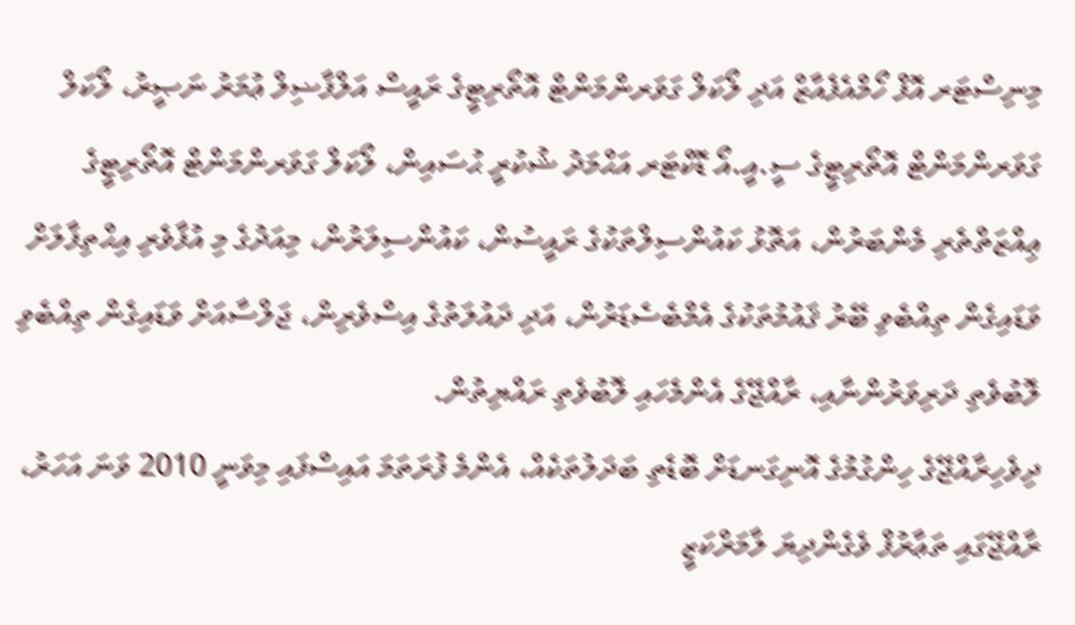މިނިސްޓަރ އޮފް ހޯމްއެފެއާޒް އަދި ލޯކަލް ގަވަރންމަންޓް އޮތޯރިޓީގެ ރައީސް އަލްފާޟިލް ޢުމަރު ނަޞީރު، ލޯކަލް ގަވަރންމަންޓް އޮތޯރިޓީގެ ސީ.އީ.އޯ ޑޮކްޓަރ އަޙްމަދު ޝުކުރީ ޙުސައިން، ލޯކަލް ގަވަރންމަންޓް އޮތޯރިޓީގެ ޢިއްޒަތްތެރި މެންބަރުން، އަތޮޅު ކައުންސިލްތަކުގެ ރައީސުން، ކައުންސިލަރުން، މިއަދުގެ މި އުފާވެރި އިޙްތިފާލަށް ވަޑައިގެން ތިއްބެވި ބޭރު ޤައުމުތަކުގެ އެމްބެސެޑަރުން، އަދި ދައުލަތުގެ އިސްވެރިން، ޖަލްސާއަށް ވަޑައިގެން ތިއްބެވި ލޮބުވެތި ދަރިވަރުންނާއި، ރާއްޖޭގެ އެންމެހައި ލޮބުވެތި ރައްޔިތުން.
ދިވެހިރާއްޖޭގެ ހިންގުމުގެ އޮނިގަނޑަށް ބޮޑެތި ބަދަލުތަކެއް، އެންމެ ފުރަތަމަ އައިސްފައި މިވަނީ 2010 ވަނަ އަހަރު، ރާއްޖޭގައި ތަޢާރުފް ވެގެންދިޔަ ލާމަރްކަޒީ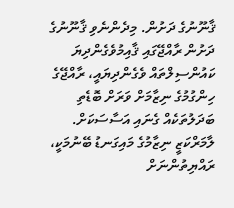ޤާނޫނުގެ ދަށުން. މިދެންނެވި ޤާނޫނުގެ ދަށުން ރާއްޖޭގައި ޤާއިމުވެގެންދިޔަ ކައުންސިލްތައް ވެގެންދިޔައީ، ރާއްޖޭގެ ހިންގުމުގެ ނިޒާމަށް ވަރަށް ބޮޑެތި ބަދަލުތަކެއް ގެނައި އަސާސަކަށް. ލާމަރްކަޒީ ނިޒާމުގެ މައިގަނޑު ބޭނުމަކީ، ރައްޔިތުންނަށް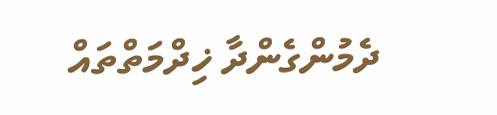ދެމުންގެންދާ ޚިދްމަތްތައް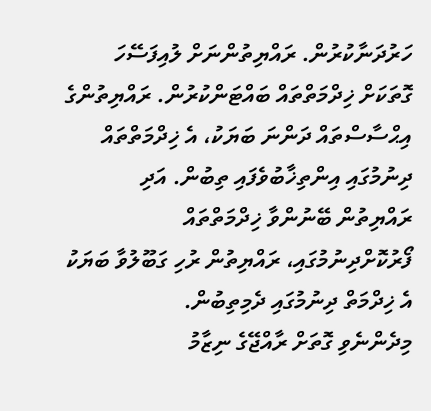ހަރުދަނާކުރުން. ރައްޔިތުންނަށް ލުއިފަސޭހަ ގޮތަކަށް ޚިދްމަތްތައް ބައްޓަންކުރުން. ރައްޔިތުންގެ އިޙްސާސްތައް ދަންނަ ބަޔަކު، އެ ޚިދްމަތްތައް ދިނުމުގައި އިންތިޚާބުވެފައި ތިބުން. އަދި ރައްޔިތުން ބޭނުންވާ ޚިދްމަތްތައް ފޯރުކޮށްދިނުމުގައި، ރައްޔިތުން ރުހި ގަބޫލުވާ ބަޔަކު އެ ޚިދްމަތް ދިނުމުގައި ދެމިތިބުން.
މިދެންނެވި ގޮތަށް ރާއްޖޭގެ ނިޒާމު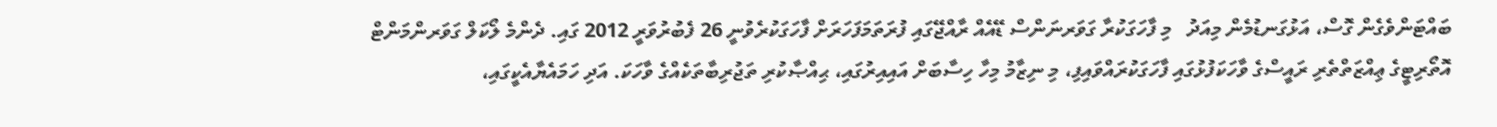ބައްޓަންވެގެން ގޮސް، އަޅުގަނޑުމެން މިއަދު   މި ފާހަގަކުރާ ގަވަރނަންސް ޑޭއެއް ރާއްޖޭގައި ފުރަތަމަފަހަރަށް ފާހަގަކުރެވުނީ 26 ފެބުރުވަރީ 2012 ގައި. ދެންމެ ލޯކަލް ގަވަރންމަންޓް އޮތޯރިޓީގެ ޢިއްޒަތްތެރި ރައީސްގެ ވާހަކަފުޅުގައި ފާހަގަކުރައްވައިފި، މި ނިޒާމު މިހާ ހިސާބަށް އައިއިރުގައި، ޙިއްޞާކުރި ތަޖުރިބާތަކެއްގެ ވާހަކަ. އަދި ހަމައެޔާއެކީގައި،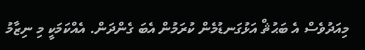މިއަދުވެސް އެ ބަޙުޘް އަޅުގަނޑުމެން ކުރަމުން އެބަ ގެންދަން. އެއްކަމަކީ މި ނިޒާމު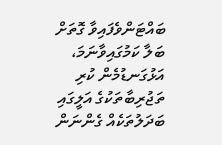ބައްޓަންވެފައިވާ ގޮތަށް ބަލާ ކަމުގައިވާނަމަ، އަޅުގަނޑުމެން ކުރި ތަޖުރިބާތަކުގެ އަލީގައި ބަދަލުތަކެއް ގެންނަން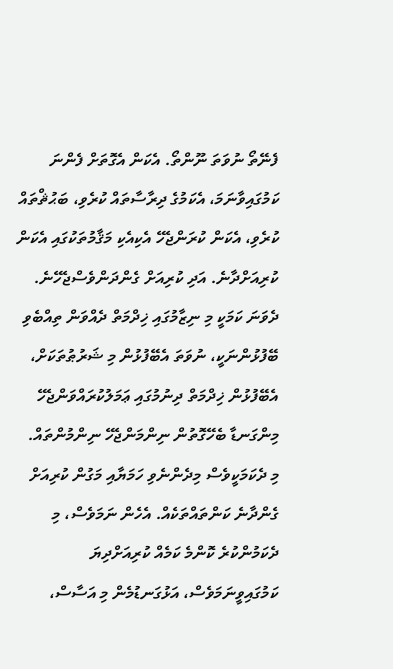ފެނޭތޯ ނުވަތަ ނޫންތޯ. އެކަން އެގޮތަށް ފެންނަ ކަމުގައިވާނަމަ، އެކަމުގެ ދިރާސާތައް ކުރެވި، ބަޙުޘްތައް ކުރެވި، އެކަން ކުރަންޖެހޭ އެކިއެކި މަޤާމުތަކުގައި އެކަން ކުރިއަށްދާނެ. އަދި ކުރިއަށް ގެންދަންވެސްޖެހޭނެ. ދެވަނަ ކަމަކީ މި ނިޒާމުގައި ޚިދްމަތް ދެއްވަން ތިއްބެވި ބޭފުޅުންނަކީ، ނުވަތަ އެބޭފުޅުން މި ޝަރުޠުތަކަށް، އެބޭފުޅުން ޚިދްމަތް ދިނުމުގައި ޢަމަލުކުރައްވަންޖެހޭ މިންގަނޑާ ބެހޭގޮތުން ނިންމަންޖެހޭ ނިންމުންތައް.
މި ދެކަމަކީވެސް މިދެންނެވި ހަމަޔާއި މަގުން ކުރިއަށް ގެންދާނެ ކަންތައްތަކެއް. އެހެން ނަމަވެސް، މި ދެކަމުންކުރެ ކޮންމެ ކަމެއް ކުރިއަށްދިޔަ ކަމުގައިވީނަމަވެސް، އަޅުގަނޑުމެން މި އަސާސް،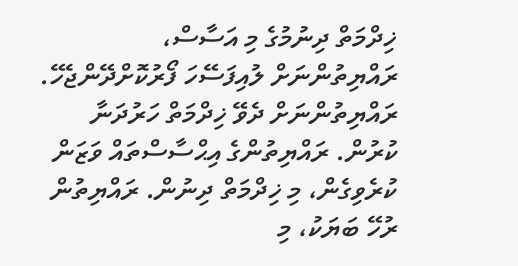ޚިދްމަތް ދިނުމުގެ މި އަސާސް، ރައްޔިތުންނަށް ލުއިފަސޭހަ ފޯރުކޮށްދޭންޖެހޭ. ރައްޔިތުންނަށް ދެވޭ ޚިދްމަތް ހަރުދަނާ ކުރުން. ރައްޔިތުންގެ އިޙްސާސްތައް ވަޒަން ކުރެވިގެން، މި ޚިދްމަތް ދިނުން. ރައްޔިތުން ރުހޭ ބަޔަކު، މި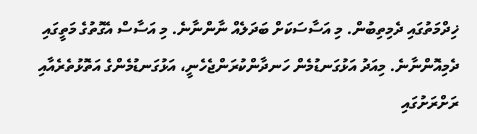ޚިދްމަތުގައި ދެމިތިބުން. މި އަސާސަކަށް ބަދަލެއް ނާންނާނެ. މި އަސާސް އެގޮތުގެ މަތީގައި ދެމިއޮންނާނެ. މިއަދު އަޅުގަނޑުމެން ހަނދާންކުރަންޖެހެނީ، އަޅުގަނޑުމެންގެ އަތޮޅުތެރެއާއި ރަށްރަށުގައި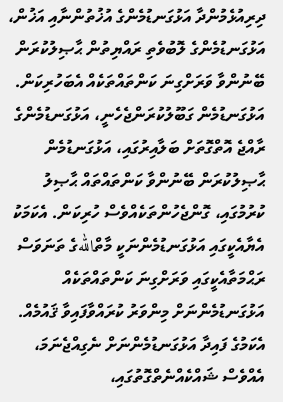ދިރިއުޅެމުންދާ އަޅުގަނޑުމެންގެ އުޚުތުންނާއި އަޚުން، އަޅުގަނޑުމެންގެ ލޮބުވެތި ރައްޔިތުން ޙާޞިލުކުރަން ބޭނުންވާ ވަރަށްގިނަ ކަންތައްތަކެއް އެބަހުރިކަން. އަޅުގަނޑުމެން ގަބޫލުކުރަންޖެހެނީ، އަޅުގަނޑުމެންގެ ރާއްޖެ އޮތްގޮތަށް ބަލާއިރުގައި، އަޅުގަނޑުމެން ޙާޞިލުކުރަން ބޭނުންވާ ކަންތައްތައް ޙާޞިލު ކުރުމުގައި، ގޮންޖެހުންތަކެއްވެސް ހުރިކަން. އެކަމަކު އެޔާއެކީގައި އަޅުގަނޑުމެންނަކީ މާތްاللهގެ ތަނަވަސް ރަޙްމަތާއެކީގައި ވަރަށްގިނަ ކަންތައްތަކެއް އަޅުގަނޑުމެންނަށް މިންވަރު ކުރައްވާފައިވާ ޤައުމެއް. އެކަމުގެ ފައިދާ އަޅުގަނޑުމެންނަށް ނެގިއްޖެނަމަ، އެއްވެސް ޝައްކެއްނެތްގޮތުގައި،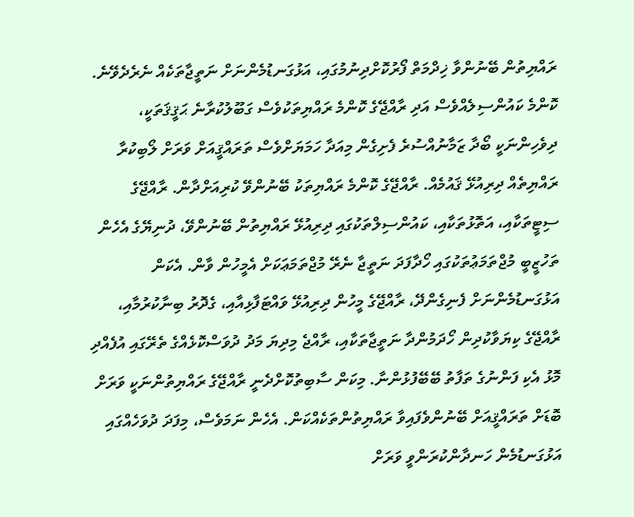ރައްޔިތުން ބޭނުންވާ ޚިދްމަތް ފޯރުކޮށްދިނުމުގައި، އަޅުގަނޑުމެންނަށް ނަތީޖާތަކެއް ނެރެދެވޭނެ.
ކޮންމެ ކައުންސިލެއްވެސް އަދި ރާއްޖޭގެ ކޮންމެ ރައްޔިތަކުވެސް ގަބޫލުކުރާނެ ޙަޤީޤަތަކީ، ދިވެހިންނަކީ ބޯދާ ޒަމާނުއްސުރެ ފެށިގެން މިއަދާ ހަމަޔަށްވެސް ތަރައްޤީއަށް ވަރަށް ލޯބިކުރާ ރައްޔިތެއް ދިރިއުޅޭ ޤައުމެއް. ރާއްޖޭގެ ކޮންމެ ރައްޔިތަކު ބޭނުންވޭ ކުރިއަށްދާން. ރާއްޖޭގެ ސިޓީތަކާއި، އަތޮޅުތަކާއި، ކައުންސިލްތަކުގައި ދިރިއުޅޭ ރައްޔިތުން ބޭނުންވޭ، ދުނިޔޭގެ އެހެން ތަހުޒީބީ މުޖްތަމަޢުތަކުގައި ހޯދާފަދަ ނަތީޖާ ނެރޭ މުޖްތަމަޢަކަށް އެމީހުން ވާން. އެކަން އަޅުގަނޑުމެންނަށް ފެނިގެންދޭ، ރާއްޖޭގެ މީހުން ދިރިއުޅޭ ވައްޓަފާޅިއާއި، ގެދޮރު ބިނާކުރުމާއި، ރާއްޖޭގެ ކިޔަވާކުދިން ހޯދަމުންދާ ނަތީޖާތަކާއި، ރާއްޖެ މިދިޔަ މަދު ދުވަސްކޮޅެއްގެ ތެރޭގައި އުފެއްދި މޮޅު އެކި ފަންނުގެ ތަފާތު ބޭބޭފުޅުންނާ. މިކަން ސާބިތުކޮށްދެނީ ރާއްޖޭގެ ރައްޔިތުންނަކީ ވަރަށް ބޮޑަށް ތަރައްޤީއަށް ބޭނުންވެފައިވާ ރައްޔިތުންތަކެއްކަން. އެހެން ނަމަވެސް، މިފަދަ ދުވަހެއްގައި އަޅުގަނޑުމެން ހަނދާންކުރަންވީ ވަރަށް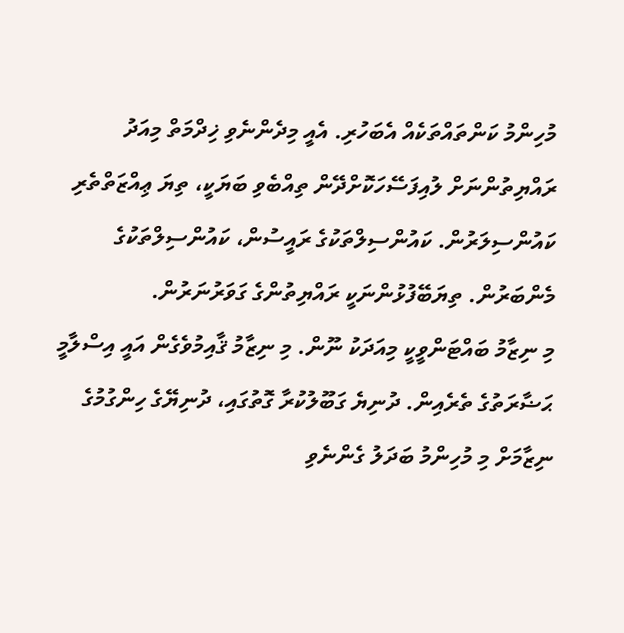މުހިންމު ކަންތައްތަކެއް އެބަހުރި. އެއީ މިދެންނެވި ޚިދްމަތް މިއަދު ރައްޔިތުންނަށް ލުއިފަސޭހަކޮށްދޭން ތިއްބެވި ބަޔަކީ، ތިޔަ ޢިއްޒަތްތެރި ކައުންސިލަރުން. ކައުންސިލްތަކުގެ ރައީސުން، ކައުންސިލްތަކުގެ މެންބަރުން. ތިޔަބޭފުޅުންނަކީ ރައްޔިތުންގެ ގަވަރުނަރުން.
މި ނިޒާމު ބައްޓަންވީކީ މިއަދަކު ނޫން. މި ނިޒާމު ޤާއިމުވެގެން އައީ އިސްލާމީ ޙަޟާރަތުގެ ތެރެއިން. ދުނިޔެ ގަބޫލުކުރާ ގޮތުގައި، ދުނިޔޭގެ ހިންގުމުގެ ނިޒާމަށް މި މުހިންމު ބަދަލު ގެންނެވި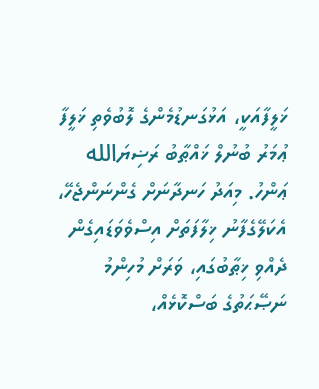ޚަލީފާއަކީ، އަޅުގަނޑުމެންގެ ލޮބުވެތި ޚަލީފާ ޢުމަރު ބުނުލް ޚައްޠާބު ރަޟިޔަالله ޢަންހު. މިއަދު ހަނދާނަށް ގެންނަންޖެހޭ، އެކަލޭގެފާނު ޚިލާފަތަށް އިސްވެވަޑައިގެން ދެއްވި ޚިޠާބުގައި، ވަރަށް މުހިންމު ނަޞޭޙަތުގެ ބަސްކޮޅެއް،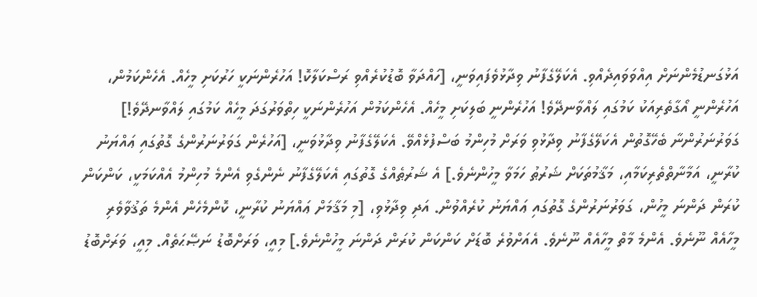އަޅުގަނޑުމެންނަށް އިއްވަވައިދެއްވި. އެކަލޭގެފާނު ވިދާޅުވެފައިވަނީ، [ހައްދަވާ ބޮޑުކުރެއްވި ރަސްކަލާކޮ! އަހުރެންނަކީ ހަރުކަށި މީހެއް. އެހެންކަމުން، އަހުރެންނީ އޯގާތެރިއަކު ކަމުގައި ލައްވާނދޭވެ! އަހުރެންނީ ބަލިކަށި މީހެއް. އެހެންކަމުން އަހުރެންނަކީ ހިތްވަރުގަދަ މީހެއް ކަމުގައި ލައްވާނދޭވެ!] ގަވަރުނަރުންނާ ބެހޭގޮތުން އެކަލޭގެފާނު ވިދާޅުވި ވަރަށް މުހިންމު ބަސްފުޅެއްވޭ. އެކަލޭގެފާނު ވިދާޅުވަނީ، [އަހުރެން ގަވަރުނަރުންގެ ގޮތުގައި ޢައްޔަނު ކުރާނީ، އަމާނާތްތެރިކަމާއި، މަޤާމުތަކަށް ޝަރުޠު ހަމަވާ މީހުންނެވެ.] އެ ޝަރުޠެއްގެ ގޮތުގައި އެކަލޭގެފާނު ނެންގެވި އެންމެ މުހިންމު އެއްކަމަކީ، ކަންކަން ކުރަން ދަންނަ މީހުން، ގަވަރުނަރުންގެ ގޮތުގައި ޢައްޔަނު ކުރެއްވުން. އަދި ވިދާޅުވި، [މި މަޤާމަށް ޢައްޔަނު ކުރާނީ، ކޮންމެހެން އެންމެ ތަޤުވާވެރި މީހާއެއް ނޫނެވެ. އެންމެ މާތް މީހާއެއް ނޫނެވެ. އެއަށްވުރެ ބޮޑަށް ކަންކަން ކުރަން ދަންނަ މީހުންނެވެ.] މިއީ، ވަރަށްބޮޑު ނަޞޭޙަތެއް. މިއީ، ވަރަށްބޮޑު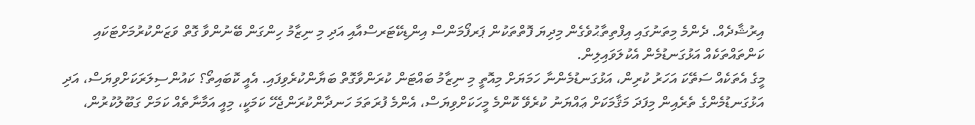އިރުޝާދެއް. ދެންމެ މިތަނުގައި އިފްތިތާޙުވެގެން މިދިޔަ ފޮތްތަކުން ޕަރފޯމަންސް އިންޑިކޭޓަރސްއާއި އަދި މި ނިޒާމު ހިންގަން ބޭނުންވާ ގޮތް ވަޒަންކުރުމަށްޓަކައި ކަންތައްތަކެއް އަޅުގަނޑުމެން އެކުލަވައިލިން.
މީގެ އެތަކެއް ސަތޭކަ އަހަރު ކުރިން، އަޅުގަނޑުމެންނާ ހަމަޔަށް މިއޮތީ މި ނިޒާމު ބައްޓަން ކުރަންވާގޮތް ބަޔާންކުރެވިފައި. އެއީ ކޮބައިތޯ؟ ކައުންސިލަރަކަށްވިޔަސް، އަދި އަޅުގަނޑުމެންގެ ތެރެއިން މިފަދަ މަޤާމަކަށް ޢައްޔަނު ކުރެވޭ ކޮންމެ މީހަކަށްވިޔަސް، އެންމެ ފުރަތަމަ ހަނދާންކުރަންޖެހޭ ކަމަކީ، މިއީ އަމާނާތެއް ކަމަށް ގަބޫލުކުރުން،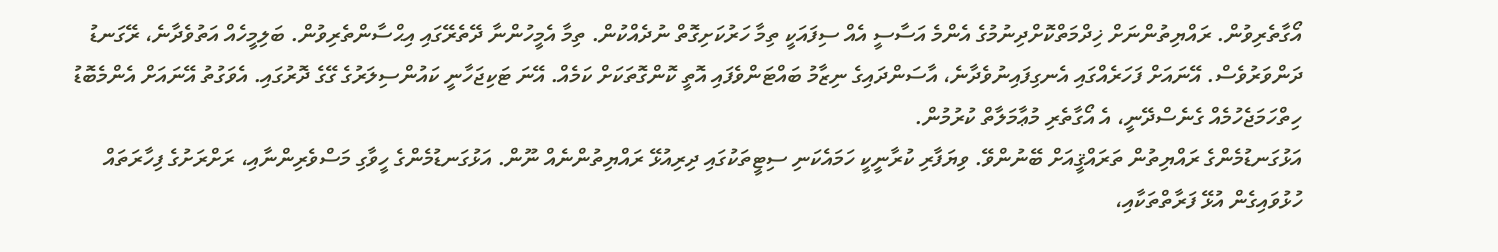އޯގާތެރިވުން. ރައްޔިތުންނަށް ޚިދްމަތްކޮށްދިނުމުގެ އެންމެ އަސާސީ އެއް ސިފައަކީ ތިމާ ހަރުކަށިގޮތް ނުދެއްކުން. ތިމާ އެމީހުންނާ ދޭތެރޭގައި އިޙްސާންތެރިވުން. ބަލިމީހެއް އަތުވެދާނެ، ރޭގަނޑު ދަންވަރުވެސް. އޭނައަށް ފަހަރެއްގައި އެނގިފައިނުވެދާނެ، އާސަންދައިގެ ނިޒާމު ބައްޓަންވެފައި އޮތީ ކޮންގޮތަކަށް ކަމެއް. އޭނަ ޓަކިޖަހާނީ ކައުންސިލަރުގެ ގޭގެ ދޮރުގައި. އެވަގުތު އޭނައަށް އެންމެބޮޑު ހިތްހަމަޖެހުމެއް ގެނެސްދޭނީ، އެ އޯގާތެރި މުޢާމަލާތް ކުރުމުން.
އަޅުގަނޑުމެންގެ ރައްޔިތުން ތަރައްޤީއަށް ބޭނުންވޭ. ވިޔަފާރި ކުރާނީކީ ހަމައެކަނި ސިޓީތަކުގައި ދިރިއުޅޭ ރައްޔިތުންނެއް ނޫން. އަޅުގަނޑުމެންގެ ހީވާގި މަސްވެރިންނާއި، ރަށްރަށުގެ ފިހާރަތައް ހުޅުވައިގެން އުޅޭ ފަރާތްތަކާއި،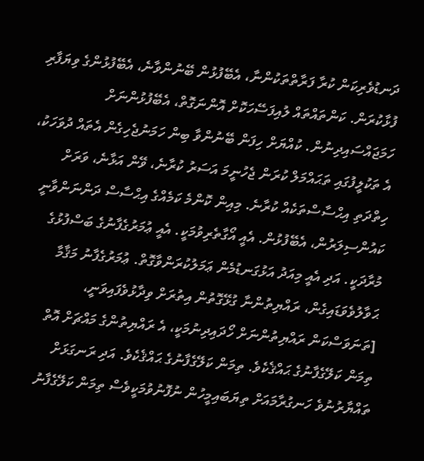ދަނޑުވެރިކަން ކުރާ ފަރާތްތަކުންނާ، އެބޭފުޅުން ބޭނުންވާނެ، އެބޭފުޅުންގެ ވިޔަފާރި ފުޅާކުރަން. ކަންތައްތައް ލުއިފަސޭހަކޮށް އޮންނަގޮތް، އެބޭފުޅުންނަށް ހަމަޖައްސައިދިނުން. ކުއްޔަށް ހިފަން ބޭނުންވާ ބިން ހަމަނުޖެހިގެން އެތައް ދުވަހަކު، އެ ތަކުލީފުގައި ތަޙައްމަލް ކުރަން ޖެހުނީމަ އަސަރު ކުރާނެ، ވޭން އަޅާނެ، ވަރަށް ހިތްދަތި އިޙްސާސްތަކެއް ކުރާނެ. މިއިން ކޮންމެ ކަމެއްގެ އިޙްސާސް ދަންނަންވާނީ ކައުންސިލަރުން، އެބޭފުޅުން. އެއީ އޯގާތެރިވުމަކީ. އެއީ ޢުމަރުގެފާނުގެ ބަސްފުޅުގެ މުރާދަކީ. އަދި އެއީ މިއަދު އަޅުގަނޑުމެން ޢަމަލުކުރަންވާގޮތް. ޢުމަރުގެފާނު މަޤާމާ ޙަވާލުވެވަޑައިގެން، ރައްޔިތުންނާ ގުޅޭގޮތުން އިތުރަށް ވިދާޅުވެފައިވަނީ، [ތަނަވަސްކަން ރައްޔިތުންނަށް ހޯދައިދިނުމަކީ، އެ ރައްޔިތުންގެ މައްޗަށް އޮތް ތިމަން ކަލޭގެފާނުގެ ޙައްޤެކެވެ. ތިމަން ކަލޭގެފާނުގެ ޙައްޤެކެވެ. އަދި ރަނގަޅަށް ތައްޔާރުނުވެ ހަނގުރާމައަށް ތިޔަބައިމީހުން ނުފޮނުވުމަކީވެސް ތިމަން ކަލޭގެފާނު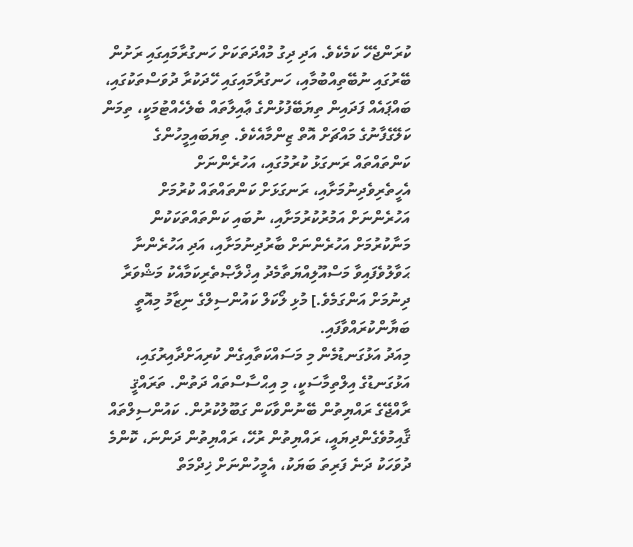ކުރަންޖެހޭ ކަމެކެވެ. އަދި ދިގު މުއްދަތަކަށް ހަނގުރާމައިގައި ރަށުން ބޭރުގައި ނުބޭތިއްބުމާއި، ހަނގުރާމައިގައި ހޭދަކުރާ ދުވަސްތަކުގައި، ބައްޕައެއް ފަދައިން ތިޔަބޭފުޅުންގެ ޢާއިލާތައް ބެލެހެއްޓުމަކީ، ތިމަން ކަލޭގެފާނުގެ މައްޗަށް އޮތް ޒިންމާއެކެވެ. ތިޔަބައިމީހުންގެ ކަންތައްތައް ރަނގަޅު ކުރުމުގައި، އަހުރެންނަށް އެހީތެރިވެދިނުމަށާއި، ރަނގަޅަށް ކަންތައްތައް ކުރުމަށް އަހުރެންނަށް އަމުރުކުރުމަށާއި، ނުބައި ކަންތައްތަކަކުން މަނާކުރުމަށް އަހުރެންނަށް ބާރުދިނުމަށާއި، އަދި އަހުރެންނާ ޙަވާލުވެފައިވާ މަސްއޫލިއްޔަތާމެދު އިޚްލާޞްތެރިކަމާއެކު މަޝްވަރާ ދިނުމަށް އަންގަމެވެ.] މުޅި ލޯކަލް ކައުންސިލްގެ ނިޒާމު މިއޮތީ ބަޔާންކުރައްވާފައި.
މިއަދު އަޅުގަނޑުމެން މި މަސައްކަތާއިގެން ކުރިއަށްދާއިރުގައި، އަޅުގަނޑުގެ އިލްތިމާސަކީ، މި އިޙްސާސްތައް ދަތުން. ތަރައްޤީ ރާއްޖޭގެ ރައްޔިތުން ބޭނުންވާކަން ގަބޫލުކުރުން. ކައުންސިލްތައް ޤާއިމުވެގެންދިޔައީ، ރައްޔިތުން ރުހޭ، ރައްޔިތުން ދަންނަ، ކޮންމެ ދުވަހަކު ދަނެ ފަރިތަ ބަޔަކު، އެމީހުންނަށް ޚިދްމަތް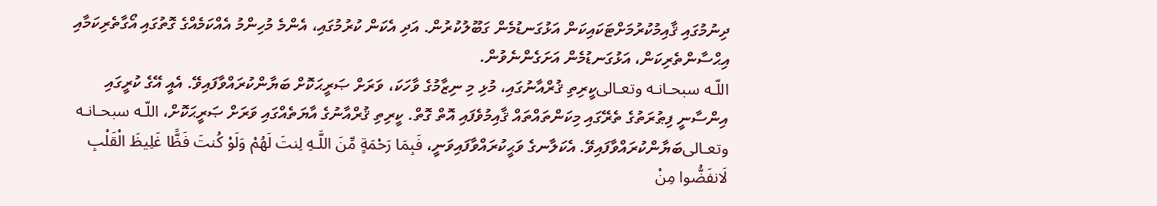ދިނުމުގައި ޤާއިމުކުރުމަށްޓަކައިކަން އަޅުގަނޑުމެން ގަބޫލުކުރުން. އަދި އެކަން ކުރުމުގައި، އެންމެ މުހިންމު އެއްކަމެއްގެ ގޮތުގައި އޯގާތެރިކަމާއި އިޙްސާންތެރިކަން، އަޅުގަނޑުމެން އަށަގެންނެވުން.
اللّـه سبحـانـه وتعـالىކީރިތި ޤުރްއާނުގައި، މުޅި މި ނިޒާމުގެ ވާހަކަ، ވަރަށް ޞަރީޙަކޮށް ބަޔާންކުރައްވާފައިވޭ. އެއީ އޭގެ ކުރީގައި އިންސާނީ ފިޠުރަތުގެ ތެރޭގައި މިކަންތައްތައް ޤާއިމުވެފައި އޮތް ގޮތް. ކީރިތި ޤުރްއާނުގެ އާޔަތެއްގައި ވަރަށް ޞަރީޙަކޮށް، اللّـه سبحـانـه وتعـالىބަޔާންކުރައްވާފައިވޭ. އެކަލާނގެ ވަޙީކުރައްވާފައިވަނީ، فَبِمَا رَحْمَةٍ مِّنَ اللَّـهِ لِنتَ لَهُمْ وَلَوْ كُنتَ فَظًّا غَلِيظَ الْقَلْبِ لَانفَضُّوا مِنْ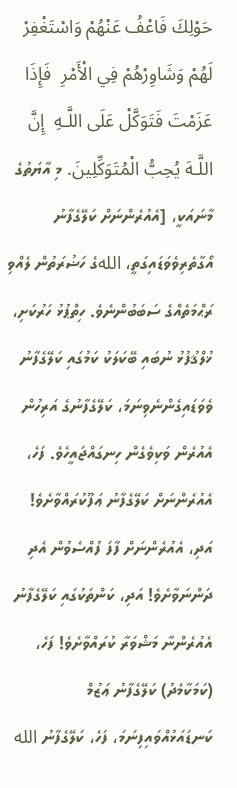حَوْلِكَ فَاعْفُ عَنْهُمْ وَاسْتَغْفِرْ لَهُمْ وَشَاوِرْهُمْ فِي الْأَمْرِ  فَإِذَا عَزَمْتَ فَتَوَكَّلْ عَلَى اللَّـهِ  إِنَّ اللَّـهَ يُحِبُّ الْمُتَوَكِّلِينَ. މި އާޔަތުގެ މާނައަކީ، [އެއުރެންނަށް ކަލޭގެފާނު އޯގާތެރިވެވަޑައިގަތީ، اللهގެ ހަޟުރަތުން ލެއްވި ރަޙްމަތެއްގެ ސަބަބުންނެވެ. ހިތްޕުޅު ހަރުކަށި، ޚުލްޤުފުޅު ނުބައި ބޭކަލަކު ކަމުގައި ކަލޭގެފާނު ވެވަޑައިގެންނެވިނަމަ، ކަލޭގެފާނުގެ އަރިހުން އެއުރެން ވަކިވެގެން ހިނގައްޖައީހެވެ. ފަހެ، އެއުރެންނަށް ކަލޭގެފާނު ޢަފޫކުރައްވާށެވެ! އަދި، އެއުރެންނަށް ފާފަ ފުއްސެވުން އެދި ދަންނަވާށެވެ! އަދި، ކަންތަކުގައި ކަލޭގެފާނު އެއުރެންނާ މަޝްވަރާ ކުރައްވާށެވެ! ފަހެ، (ކަމަކާމެދު) ކަލޭގެފާނު ޢަޒުމް ކަނޑައަޅުއްވައިފިނަމަ، ފަހެ، ކަލޭގެފާނު الله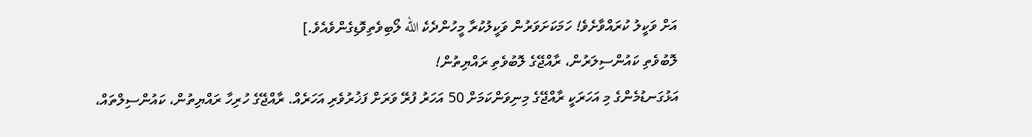އަށް ވަކީލު ކުރައްވާށެވެ! ހަމަކަށަވަރުން ވަކީލުކުރާ މީހުންދެކެ الله ލޯބިވެތިވޮޑިގެންވެއެވެ.]
ލޮބުވެތި ކައުންސިލަރުން، ރާއްޖޭގެ ލޮބުވެތި ރައްޔިތުން!
އަޅުގަނޑުމެންގެ މި އަހަރަކީ ރާއްޖޭގެ މިނިވަންކަމަށް 50 އަހަރު ފުރޭ ވަރަށް ފަޚުރުވެރި އަހަރެއް. ރާއްޖޭގެ ހުރިހާ ރައްޔިތުން، ކައުންސިލްތައް،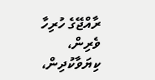ރާއްޖޭގެ ހުރިހާ ވެރިން، ކިޔަވާކުދިން،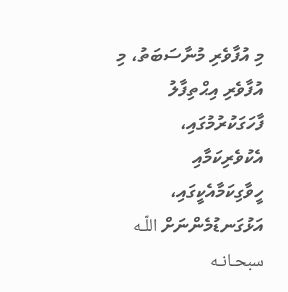މި އުފާވެރި މުނާސަބަތު، މި އުފާވެރި އިޙްތިފާލު ފާހަގަކުރުމުގައި، އެކުވެރިކަމާއި ހީވާގިކަމާއެކީގައި، އަޅުގަނޑުމެންނަށް اللّـه سبحـانـه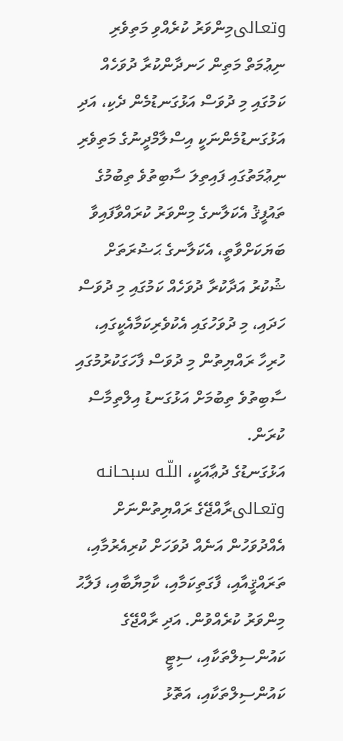وتعـالىމިންވަރު ކުރެއްވި މަތިވެރި ނިޢުމަތް މަތިން ހަނދާންކުރާ ދުވަހެއް ކަމުގައި މި ދުވަސް އަޅުގަނޑުމެން ދެކި، އަދި އަޅުގަނޑުމެންނަކީ އިސްލާމްދީނުގެ މަތިވެރި ނިޢުމަތުގައި ފައިތިލަ ސާބިތުވެ ތިބުމުގެ ތައުފީޤު އެކަލާނގެ މިންވަރު ކުރައްވާފައިވާ ބަޔަކަށްވާތީ، އެކަލާނގެ ޙަޟުރަތަށް ޝުކުރު އަދާކުރާ ދުވަހެއް ކަމުގައި މި ދުވަސް ހަދައި، މި ދުވަހުގައި އެކުވެރިކަމާއެކީގައި، ހުރިހާ ރައްޔިތުން މި ދުވަސް ފާހަގަކުރުމުގައި ސާބިތުވެ ތިބުމަށް އަޅުގަނޑު އިލްތިމާސް ކުރަން.
އަޅުގަނޑުގެ ދުޢާއަކީ، اللّـه سبحـانـه وتعـالىރާއްޖޭގެ ރައްޔިތުންނަށް އެއްދުވަހުން އަނެއް ދުވަހަށް ކުރިއެރުމާއި، ތަރައްޤީއާއި، ފާގަތިކަމާއި، ކާމިޔާބާއި، ފަލާޙު މިންވަރު ކުރެއްވުން. އަދި ރާއްޖޭގެ ކައުންސިލްތަކާއި، ސިޓީ ކައުންސިލްތަކާއި، އަތޮޅު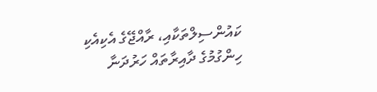ކައުންސިލްތަކާއި، ރާއްޖޭގެ އެކިއެކި ހިންގުމުގެ ދާއިރާތައް ހަރުދަނާ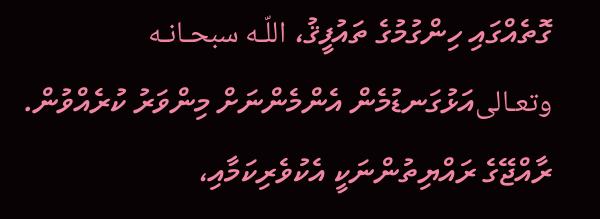ގޮތެއްގައި ހިންގުމުގެ ތައުފީޤު، اللّـه سبحـانـه وتعـالىއަޅުގަނޑުމެން އެންމެންނަށް މިންވަރު ކުރެއްވުން. ރާއްޖޭގެ ރައްޔިތުންނަކީ އެކުވެރިކަމާއި،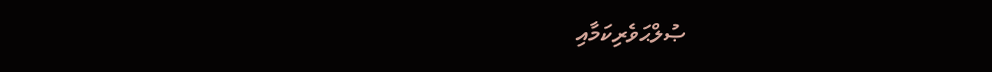ޞުލްޙަވެރިކަމާއި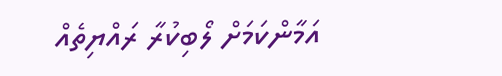އަމާންކަމަށް ލޯބިކުރާ ރައްޔިތެއް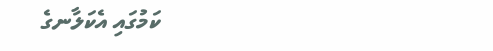ކަމުގައި އެކަލާނގެ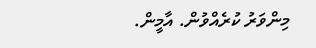މިންވަރު ކުރެއްވުން. އާމީން.